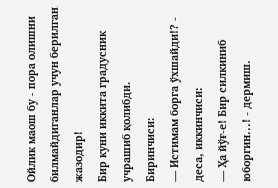Ойлик маош бу - пора олишни билмайдиганлар учун берилган жазодир!
Бир куни иккита градусник учрашиб қолибди.
Биринчиси:
— Истимам борга ўхшайди!? - деса, иккинчиси:
— Ҳа йўғ-е! Бир силкиниб юборгин...! - дермиш.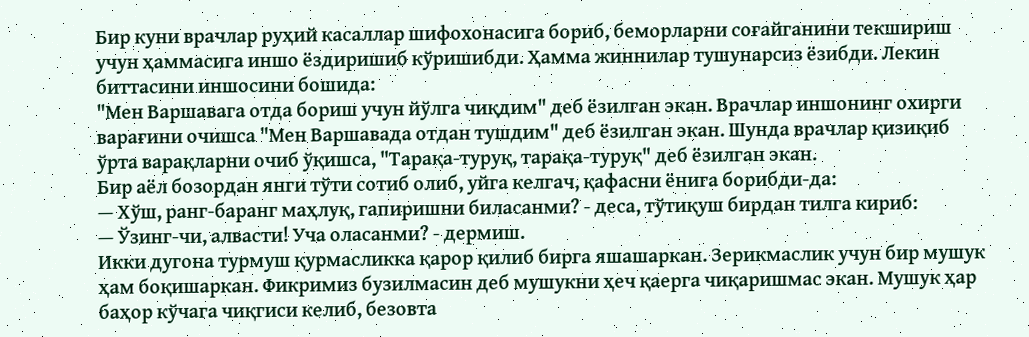Бир куни врачлар руҳий касаллар шифохонасига бориб, беморларни соғайганини текшириш учун ҳаммасига иншо ёздиришиб кўришибди. Ҳамма жиннилар тушунарсиз ёзибди. Лекин биттасини иншосини бошида:
"Мен Варшавага отда бориш учун йўлга чиқдим" деб ёзилган экан. Врачлар иншонинг охирги варағини очишса "Мен Варшавада отдан тушдим" деб ёзилган экан. Шунда врачлар қизиқиб ўрта варақларни очиб ўқишса, "Тарақа-туруқ, тарақа-туруқ" деб ёзилган экан.
Бир аёл бозордан янги тўти сотиб олиб, уйга келгач, қафасни ёнига борибди-да:
— Хўш, ранг-баранг маҳлуқ, гапиришни биласанми? - деса, тўтиқуш бирдан тилга кириб:
— Ўзинг-чи, алвасти! Уча оласанми? - дермиш.
Икки дугона турмуш қурмасликка қарор қилиб бирга яшашаркан. Зерикмаслик учун бир мушук ҳам боқишаркан. Фикримиз бузилмасин деб мушукни ҳеч қаерга чиқаришмас экан. Мушук ҳар баҳор кўчага чиқгиси келиб, безовта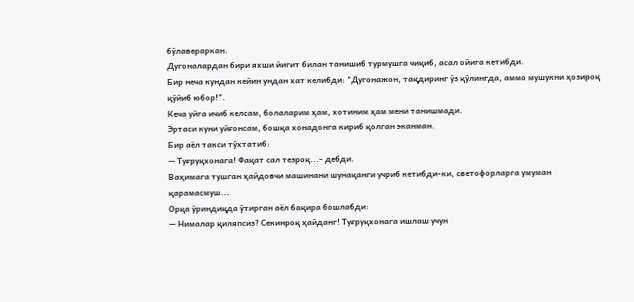бўлавераркан.
Дугоналардан бири яхши йигит билан танишиб турмушга чиқиб, асал ойига кетибди.
Бир неча кундан кейин ундан хат келибди: "Дугонажон, тақдиринг ўз қўлингда, аммо мушукни ҳозироқ қўйиб юбор!".
Кеча уйга ичиб келсам, болаларим ҳам, хотиним ҳам мени танишмади.
Эртаси куни уйғонсам, бошқа хонадонга кириб қолган эканман.
Бир аёл такси тўхтатиб:
— Туғруқхонага! Фақат сал тезроқ...- дебди.
Ваҳимага тушган ҳайдовчи машинани шунақанги учриб кетибди-ки, светофорларга умуман қарамасмуш...
Орқа ўриндиқда ўтирган аёл бақира бошлабди:
— Нималар қиляпсиз? Секинроқ ҳайданг! Туғруқхонага ишлаш учун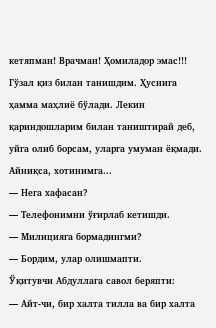кетяпман! Врачман! Ҳомиладор эмас!!!
Гўзал қиз билан танишдим. Ҳуснига ҳамма маҳлиё бўлади. Лекин қариндошларим билан таништирай деб, уйга олиб борсам, уларга умуман ёқмади.
Айниқса, хотинимга...
— Нега хафасан?
— Телефонимни ўғирлаб кетишди.
— Милицияга бормадингми?
— Бордим, улар олишмапти.
Ўқитувчи Абдуллага савол беряпти:
— Айт-чи, бир халта тилла ва бир халта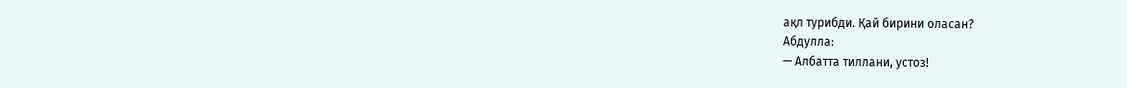ақл турибди. Қай бирини оласан?
Абдулла:
— Албатта тиллани, устоз!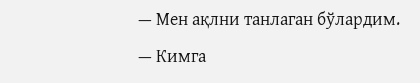— Мен ақлни танлаган бўлардим.
— Кимга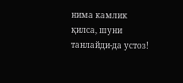нима камлик қилса, шуни танлайди-да устоз!